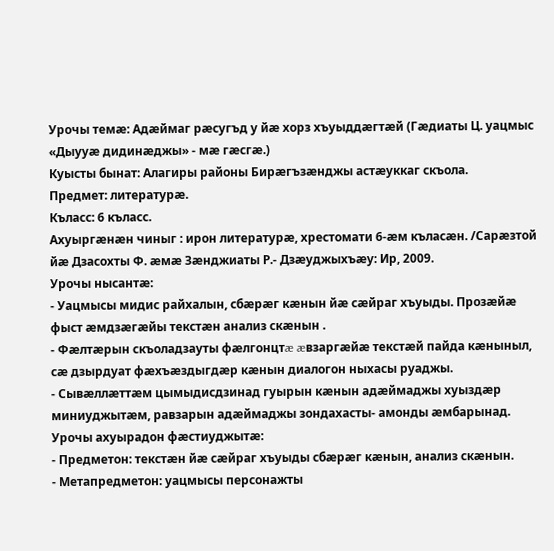Урочы темæ: Адæймаг рæсугъд у йæ хорз хъуыддæгтæй (Гæдиаты Ц. уацмыс «Дыууæ дидинæджы» - мæ гæсгæ.)
Куысты бынат: Алагиры районы Бирӕгъзӕнджы астӕуккаг скъола.
Предмет: литературӕ.
Къласс: 6 къласс.
Ахуыргӕнӕн чиныг : ирон литературӕ, хрестомати 6-ӕм къласӕн. /Сарӕзтой йӕ Дзасохты Ф. ӕмӕ Зӕнджиаты Р.- Дзӕуджыхъӕу: Ир, 2009.
Урочы нысантæ:
- Уацмысы мидис райхалын, сбæрæг кæнын йæ сæйраг хъуыды. Прозæйæ фыст æмдзæгæйы текстæн анализ скæнын .
- Фæлтæрын скъоладзауты фæлгонцтæ æвзаргæйæ текстæй пайда кæныныл, сӕ дзырдуат фæхъæздыгдæр кæнын диалогон ныхасы руаджы.
- Сывæллæттæм цымыдисдзинад гуырын кæнын адæймаджы хуыздæр миниуджытæм, равзарын адæймаджы зондахасты- амонды æмбарынад.
Урочы ахуырадон фæстиуджытæ:
- Предметон: текстæн йæ сæйраг хъуыды сбæрæг кæнын, анализ скæнын.
- Метапредметон: уацмысы персонажты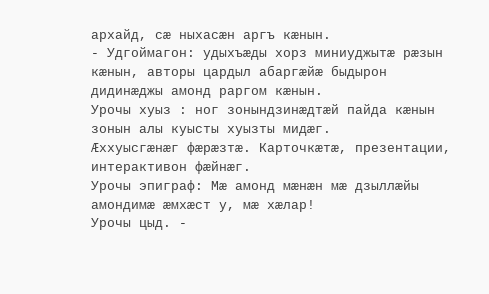архайд, сæ ныхасæн аргъ кæнын.
- Удгоймагон: удыхъæды хорз миниуджытæ рæзын кæнын, авторы цардыл абаргæйæ быдырон дидинæджы амонд раргом кӕнын.
Урочы хуыз : ног зонындзинӕдтӕй пайда кӕнын зонын алы куысты хуызты мидӕг.
Æххуысгæнæг фæрæзтæ. Карточкæтæ, презентации, интерактивон фæйнæг.
Урочы эпиграф: Мӕ амонд мӕнӕн мӕ дзыллӕйы амондимӕ ӕмхӕст у, мӕ хӕлар!
Урочы цыд. -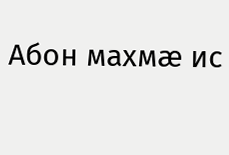Абон махмæ ис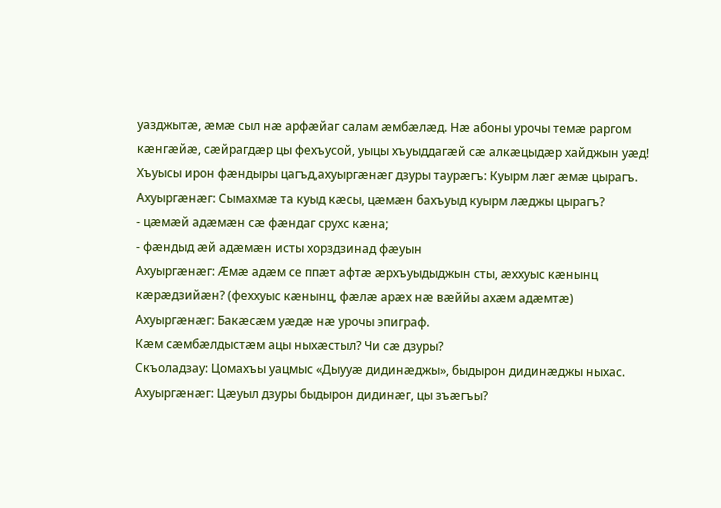уазджытæ, æмæ сыл нæ арфæйаг салам æмбæлæд. Нæ абоны урочы темæ раргом кæнгæйæ, сæйрагдæр цы фехъусой, уыцы хъуыддагæй сæ алкæцыдæр хайджын уæд!
Хъуысы ирон фӕндыры цагъд,ахуыргӕнӕг дзуры таурӕгъ: Куырм лӕг ӕмӕ цырагъ.
Ахуыргӕнӕг: Сымахмӕ та куыд кӕсы, цӕмӕн бахъуыд куырм лӕджы цырагъ?
- цӕмӕй адӕмӕн сӕ фӕндаг срухс кӕна;
- фӕндыд ӕй адӕмӕн исты хорздзинад фӕуын
Ахуыргӕнӕг: Ӕмӕ адӕм се ппӕт афтӕ ӕрхъуыдыджын сты, ӕххуыс кӕнынц кӕрӕдзийӕн? (феххуыс кӕнынц, фӕлӕ арӕх нӕ вӕййы ахӕм адӕмтӕ)
Ахуыргӕнӕг: Бакæсæм уæдæ нæ урочы эпиграф.
Кæм сæмбæлдыстæм ацы ныхæстыл? Чи сæ дзуры?
Скъоладзау: Цомахъы уацмыс «Дыууæ дидинæджы», быдырон дидинæджы ныхас.
Ахуыргӕнӕг: Цӕуыл дзуры быдырон дидинӕг, цы зъӕгъы?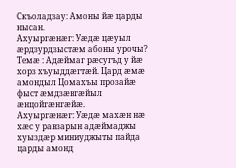Скъоладзау: Амоны йæ царды нысан.
Ахуыргӕнӕг: Уӕдӕ цӕуыл ӕрдзурдзыстӕм абоны урочы?
Темӕ : Адæймаг рæсугъд у йæ хорз хъуыддæгтæй. Цард ӕмӕ амондыл Цомахъы прозайӕ фыст ӕмдзӕвгӕйыл ӕнцойгӕнгӕйӕ.
Ахуыргӕнӕг: Уæдæ махæн нæ хæс у равзарын адӕймаджы хуыздӕр миниуджыты пайда царды амонд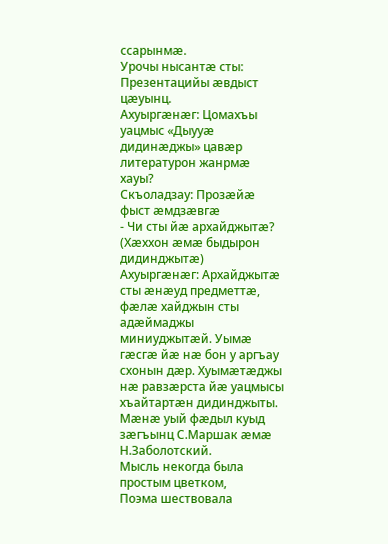ссарынмӕ.
Урочы нысантӕ сты: Презентацийы ӕвдыст цӕуынц.
Ахуыргӕнӕг: Цомахъы уацмыс «Дыууӕ дидинӕджы» цавӕр литературон жанрмӕ хауы?
Скъоладзау: Прозӕйӕ фыст ӕмдзӕвгӕ
- Чи сты йӕ архайджытӕ? (Хӕххон ӕмӕ быдырон дидинджытӕ)
Ахуыргӕнӕг: Архайджытæ сты æнæуд предметтæ, фæлæ хайджын сты адæймаджы миниуджытæй. Уымӕ гӕсгӕ йӕ нӕ бон у аргъау схонын дӕр. Хуымæтæджы нæ равзæрста йæ уацмысы хъайтартæн дидинджыты.
Мæнæ уый фæдыл куыд зæгъынц С.Маршак æмæ Н.Заболотский.
Мысль некогда была простым цветком,
Поэма шествовала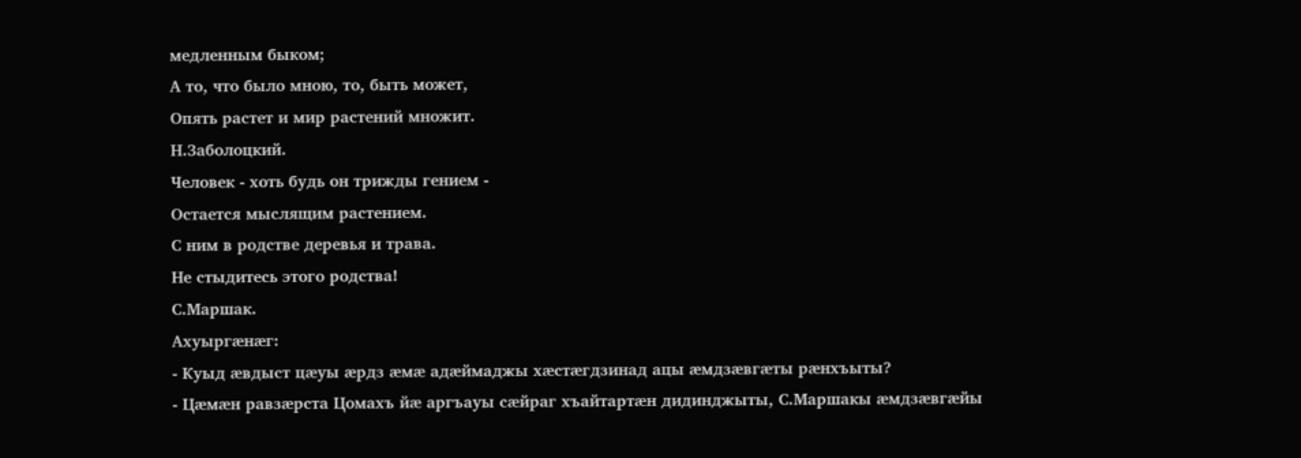медленным быком;
А то, что было мною, то, быть может,
Опять растет и мир растений множит.
Н.Заболоцкий.
Человек - хоть будь он трижды гением -
Остается мыслящим растением.
С ним в родстве деревья и трава.
Не стыдитесь этого родства!
С.Маршак.
Ахуыргӕнӕг:
- Куыд æвдыст цæуы æрдз æмæ адæймаджы хæстæгдзинад ацы æмдзæвгæты рæнхъыты?
- Цæмæн равзæрста Цомахъ йæ аргъауы сæйраг хъайтартæн дидинджыты, С.Маршакы æмдзæвгæйы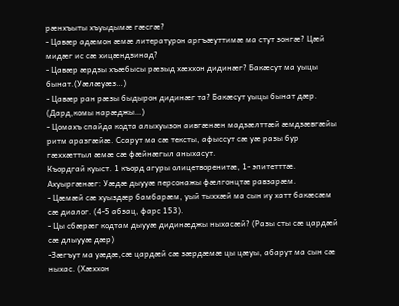рæнхъыты хъуыдымæ гæсгæ?
- Цавæр адæмон æмæ литературон аргъæуттимæ ма стут зонгæ? Цæй мидæг ис сæ хицæндзинад?
- Цавæр æрдзы хъæбысы рæзыд хæххон дидинæг? Бакæсут ма уыцы бынат.(Уӕлӕуӕз…)
- Цавӕр ран рæзы быдырон дидинæг та? Бакæсут уыцы бынат дӕр. (Дард,комы нарӕджы…)
- Цомахъ спайда кодта алыхуызон аивгӕнӕн мадзӕлттӕй ӕмдзӕвгӕйы ритм аразгӕйӕ. Ссарут ма сӕ тексты, афыссут сӕ уӕ разы бур гӕххӕттыл ӕмӕ сӕ фӕйнӕгыл аныхасут.
Къордгай куыст. 1 къорд агуры олицетворенитӕ, 1- эпитетттӕ.
Ахуыргӕнӕг: Уӕдӕ дыууӕ персонажы фӕлгонцтӕ равзарӕм.
- Цæмæй сӕ хуыздæр бамбарæм, уый тыххæй ма сын иу хатт бакæсæм сӕ диалог. (4-5 абзац, фарс 153).
- Цы сбӕрӕг кодтам дыууӕ дидинӕджы ныхасӕй? (Разы сты сӕ цардӕй сӕ длыууӕ дӕр)
-Зӕгъут ма уӕдӕ,сӕ цардӕй сӕ зӕрдӕмӕ цы цӕуы, абарут ма сын сӕ ныхас. (Хӕххон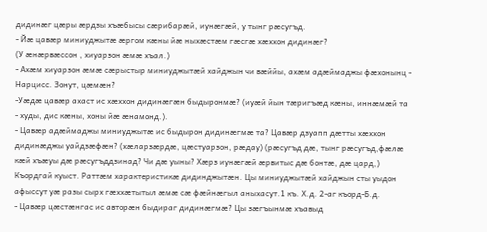дидинӕг цӕры ӕрдзы хъӕбысы сӕрибарӕй, иунӕгӕй, у тынг рӕсугъд.
- Йæ цавæр миниуджытæ æргом кæны йæ ныхæстæм гæсгæ хæххон дидинæг?
(У ӕнӕрвӕссон , хиуарзон ӕмӕ хъал.)
- Ахӕм хиуарзон ӕмӕ сӕрыстыр миниуджытӕй хайджын чи вӕййы, ахӕм адӕймаджы фӕхонынц - Нарцисс. Зонут, цӕмӕн?
-Уӕдӕ цавӕр ахаст ис хӕххон дидинӕгӕн быдыронмӕ? (иуӕй йын тӕригъӕд кӕны, иннӕмӕй та - худы, дис кӕны, хоны йӕ ӕнамонд.).
- Цавæр адæймаджы миниуджытæ ис быдырон дидинæгмæ та? Цавӕр дзуапп дӕтты хӕххон дидинӕджы уайдзӕфӕн? (хӕларзӕрдӕ, цӕстуарзон, рӕдау) (рӕсугъд дӕ, тынг рӕсугъд,фӕлӕ кӕй хъӕуы дӕ рӕсугъддзинад? Чи дӕ уыны? Хӕрз иунӕгӕй ӕрвитыс дӕ бонтӕ, дӕ цард,)
Къордгай куыст. Раттӕм характеристикӕ дидинджытӕн. Цы миниуджытӕй хайджын сты уыдон афыссут уӕ разы сырх гӕххӕтытыл ӕмӕ сӕ фӕйнӕгыл аныхасут.1 къ. Х.д. 2-аг къорд-Б.д.
- Цавæр цӕстӕнгас ис авторӕн быдираг дидинӕгмӕ? Цы зӕгъынмӕ хъавыд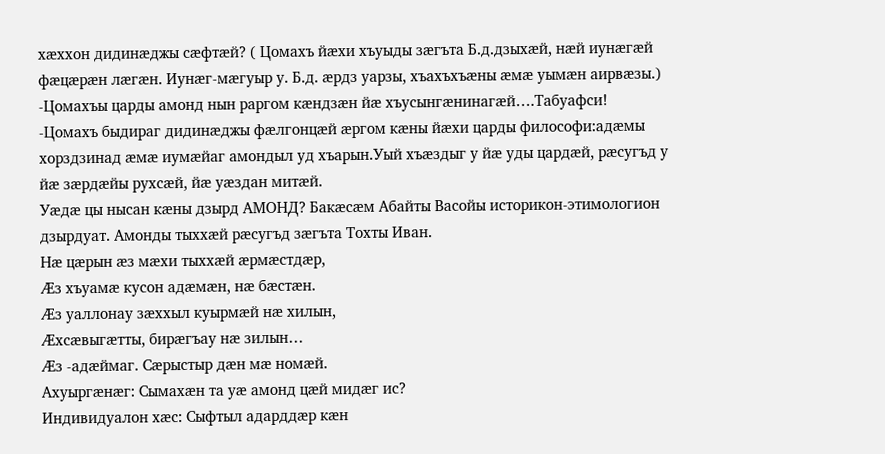хӕххон дидинӕджы сӕфтӕй? ( Цомахъ йӕхи хъуыды зӕгъта Б.д.дзыхӕй, нӕй иунӕгӕй фӕцӕрӕн лӕгӕн. Иунӕг-мӕгуыр у. Б.д. ӕрдз уарзы, хъахъхъӕны ӕмӕ уымӕн аирвӕзы.)
-Цомахъы царды амонд нын раргом кӕндзӕн йӕ хъусынгӕнинагӕй….Табуафси!
-Цомахъ быдираг дидинӕджы фӕлгонцӕй ӕргом кӕны йӕхи царды философи:адӕмы хорздзинад ӕмӕ иумӕйаг амондыл уд хъарын.Уый хъӕздыг у йӕ уды цардӕй, рӕсугъд у йӕ зӕрдӕйы рухсӕй, йӕ уӕздан митӕй.
Уӕдӕ цы нысан кӕны дзырд АМОНД? Бакӕсӕм Абайты Васойы историкон-этимологион дзырдуат. Амонды тыххӕй рӕсугъд зӕгъта Тохты Иван.
Нæ цæрын æз мæхи тыххæй æрмæстдæр,
Æз хъуамæ кусон адæмæн, нæ бæстæн.
Æз уаллонау зæххыл куырмæй нæ хилын,
Æхсæвыгæтты, бирæгъау нæ зилын…
Æз -адæймаг. Сæрыстыр дæн мæ номæй.
Ахуыргӕнӕг: Сымахӕн та уӕ амонд цӕй мидӕг ис?
Индивидуалон хӕс: Сыфтыл адарддӕр кӕн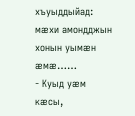хъуыддыйад: мӕхи амондджын хонын уымӕн ӕмӕ……
- Куыд уӕм кӕсы,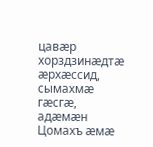цавæр хорздзинæдтæ æрхæссид, сымахмæ гæсгæ, адæмæн Цомахъ ӕмӕ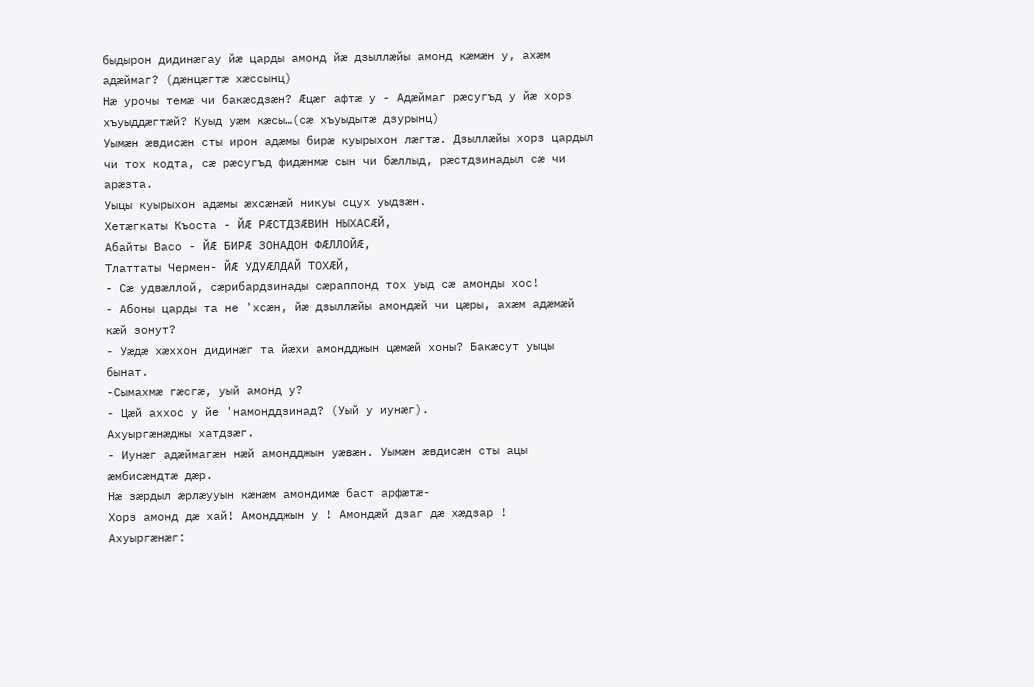быдырон дидинӕгау йӕ царды амонд йӕ дзыллӕйы амонд кӕмӕн у, ахӕм адӕймаг? (дӕнцӕгтӕ хӕссынц)
Нӕ урочы темӕ чи бакӕсдзӕн? Ӕцӕг афтӕ у - Адæймаг рæсугъд у йæ хорз хъуыддæгтæй? Куыд уӕм кӕсы…(сӕ хъуыдытӕ дзурынц)
Уымӕн ӕвдисӕн сты ирон адæмы бирӕ куырыхон лæгтæ. Дзыллæйы хорз цардыл чи тох кодта, сæ рæсугъд фидæнмæ сын чи бæллыд, рæстдзинадыл сæ чи арæзта.
Уыцы куырыхон адæмы æхсæнæй никуы сцух уыдзæн.
Хетæгкаты Къоста - ЙÆ РÆСТДЗÆВИН НЫХАСÆЙ,
Абайты Васо - ЙÆ БИРÆ ЗОНАДОН ФÆЛЛОЙÆ,
Тлаттаты Чермен- ЙÆ УДУÆЛДАЙ ТОХÆЙ,
- Сæ удвæллой, сӕрибардзинады сӕраппонд тох уыд сæ амонды хос!
- Абоны царды та не 'хсæн, йæ дзыллæйы амондæй чи цæры, ахæм адæмæй кæй зонут?
- Уæдæ хæххон дидинæг та йæхи амондджын цæмæй хоны? Бакæсут уыцы бынат.
-Сымахмæ гæсгæ, уый амонд у?
- Цæй аххос у йе 'намонддзинад? (Уый у иунæг).
Ахуыргæнæджы хатдзæг.
- Иунæг адæймагæн нæй амондджын уæвæн. Уымæн æвдисæн сты ацы æмбисæндтæ дæр.
Нӕ зӕрдыл ӕрлӕууын кӕнӕм амондимӕ баст арфӕтӕ-
Хорз амонд дӕ хай! Амондджын у ! Амондӕй дзаг дӕ хӕдзар !
Ахуыргӕнӕг: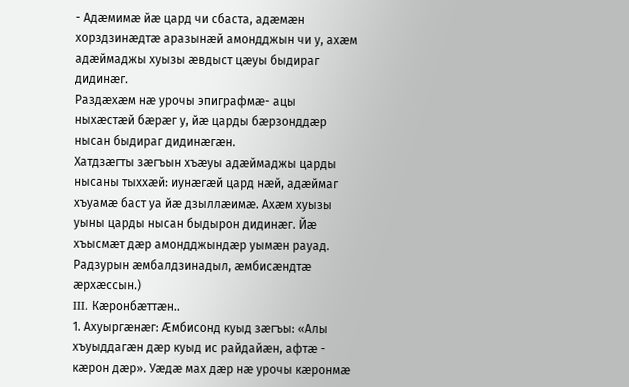- Адæмимæ йæ цард чи сбаста, адæмæн хорздзинæдтæ аразынæй амондджын чи у, ахæм адæймаджы хуызы æвдыст цæуы быдираг дидинæг.
Раздӕхӕм нӕ урочы эпиграфмӕ- ацы ныхӕстӕй бæрæг у, йæ царды бæрзонддæр нысан быдираг дидинæгæн.
Хатдзæгты зæгъын хъæуы адæймаджы царды нысаны тыххæй: иунæгæй цард нæй, адæймаг хъуамæ баст уа йæ дзыллæимæ. Ахæм хуызы уыны царды нысан быдырон дидинæг. Йæ хъысмæт дæр амондджындæр уымæн рауад. Радзурын æмбалдзинадыл, æмбисæндтæ æрхæссын.)
III. Кæронбæттæн..
1. Ахуыргæнæг: Æмбисонд куыд зæгъы: «Алы хъуыддагæн дæр куыд ис райдайӕн, афтӕ - кæрон дæр». Уæдæ мах дæр нæ урочы кæронмæ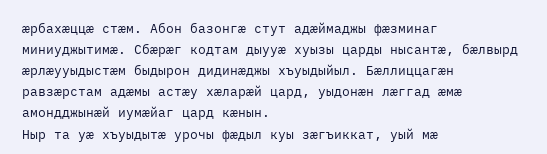æрбахæццæ стæм. Абон базонгӕ стут адӕймаджы фӕзминаг миниуджытимӕ. Сбӕрӕг кодтам дыууӕ хуызы царды нысантӕ, бӕлвырд ӕрлӕууыдыстӕм быдырон дидинӕджы хъуыдыйыл. Бӕллиццагӕн равзӕрстам адӕмы астӕу хӕларӕй цард, уыдонӕн лӕггад ӕмӕ амондджынӕй иумӕйаг цард кӕнын.
Ныр та уæ хъуыдытæ урочы фæдыл куы зæгъиккат, уый мæ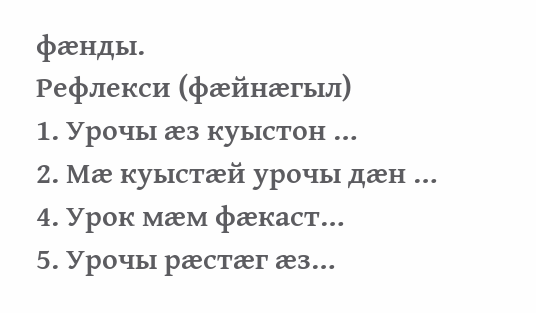фæнды.
Рефлекси (фæйнæгыл)
1. Урочы æз куыстон …
2. Мæ куыстæй урочы дæн …
4. Урок мæм фæкаст…
5. Урочы рæстæг æз…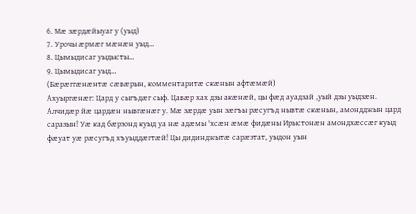6. Мæ зæрдæйыуаг у (уыд)
7. Урочы æрмæг мæнæн уыд…
8. Цымыдисаг уыдысты…
9. Цымыдисаг уыд…
(Бæрæггæнæнтæ сæвæрын, комментаритӕ скӕнын афтӕмӕй)
Ахуыргæнæг: Цард у сыгъдӕг сыф. Цавӕр хах дзы акӕнӕй, цы фӕд ауадзай ,уый дзы уыдзӕн. Алчидӕр йӕ цардӕн нывгӕнӕг у. Мӕ зӕрдӕ уын зӕгъы рӕсугъд нывтӕ скӕнын, амондджын цард саразын! Уӕ кад бӕрзонд куыд уа нæ адæмы 'хсæн æмæ фидæны Ирыстонæн амондхæссæг куыд фӕуат уæ рæсугъд хъуыддæгтæй! Цы дидинджытӕ сарӕзтат, уыдон уын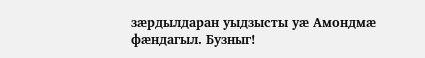зӕрдылдаран уыдзысты уӕ Амондмӕ фӕндагыл. Бузныг!